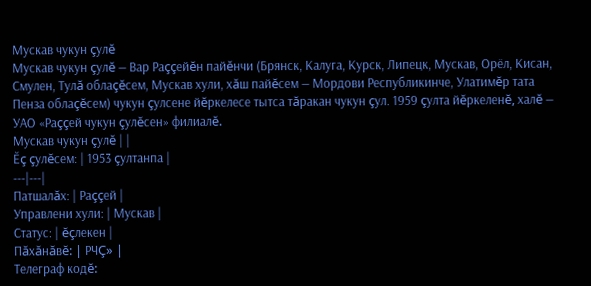Мускав чукун çулĕ
Мускав чукун çулĕ — Вар Раççейĕн пайĕнчи (Брянск, Калуга, Курск, Липецк, Мускав, Орёл, Кисан, Смулен, Тулă облаçĕсем, Мускав хули, хăш пайĕсем — Мордови Республикинче, Улатимĕр тата Пенза облаçĕсем) чукун çулсене йĕркелесе тытса тăракан чукун çул. 1959 çулта йĕркеленĕ, халĕ — УАО «Раççей чукун çулĕсен» филиалĕ.
Мускав чукун çулĕ | |
Ӗç çулĕсем: | 1953 çултанпа |
---|---|
Патшалăх: | Раççей |
Управлени хули: | Мускав |
Статус: | ĕçлекен |
Пăхăнăвĕ: | РЧÇ» |
Телеграф кодĕ: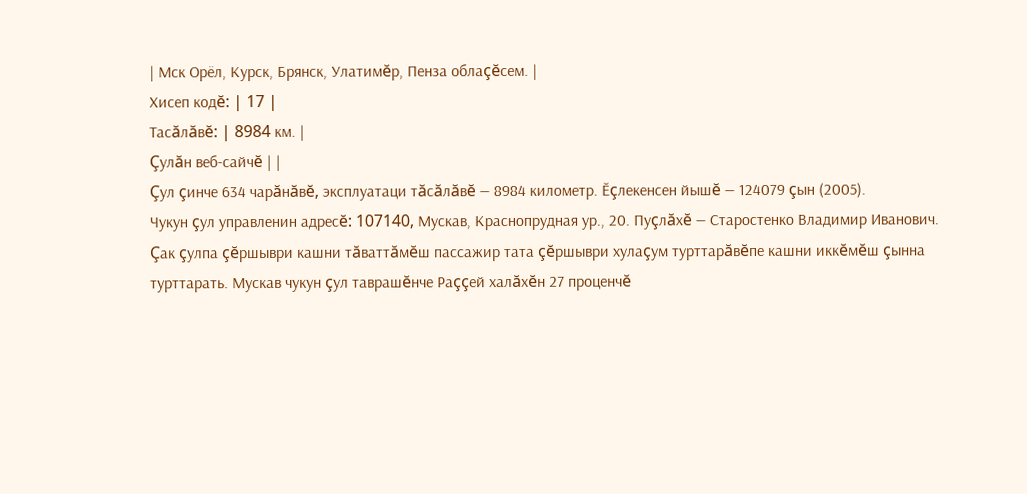| Мск Орёл, Курск, Брянск, Улатимĕр, Пенза облаçĕсем. |
Хисеп кодĕ: | 17 |
Тасăлăвĕ: | 8984 км. |
Çулăн веб-сайчĕ | |
Çул çинче 634 чарăнăвĕ, эксплуатаци тăсăлăвĕ — 8984 километр. Ӗçлекенсен йышĕ — 124079 çын (2005).
Чукун çул управленин адресĕ: 107140, Мускав, Краснопрудная ур., 20. Пуçлăхĕ — Старостенко Владимир Иванович.
Çак çулпа çĕршыври кашни тăваттăмĕш пассажир тата çĕршыври хулаçум турттарăвĕпе кашни иккĕмĕш çынна турттарать. Мускав чукун çул таврашĕнче Раççей халăхĕн 27 проценчĕ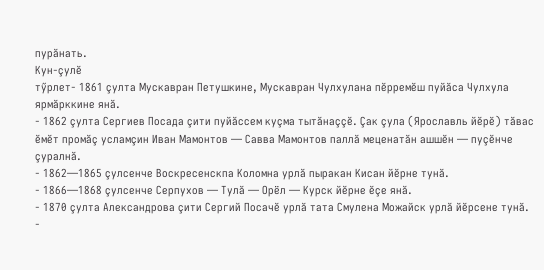пурăнать.
Кун-çулĕ
тӳрлет- 1861 çулта Мускавран Петушкине, Мускавран Чулхулана пĕрремĕш пуйăса Чулхула ярмăрккине янă.
- 1862 çулта Сергиев Посада çити пуйăссем куçма тытăнаççĕ. Çак çула (Ярославль йĕрĕ) тăвас ĕмĕт промăç усламçин Иван Мамонтов — Савва Мамонтов паллă меценатăн ашшĕн — пуçĕнче çуралнă.
- 1862—1865 çулсенче Воскресенскпа Коломна урлă пыракан Кисан йĕрне тунă.
- 1866—1868 çулсенче Серпухов — Тулă — Орёл — Курск йĕрне ĕçе янă.
- 1870 çулта Александрова çити Сергий Посачĕ урлă тата Смулена Можайск урлă йĕрсене тунă.
-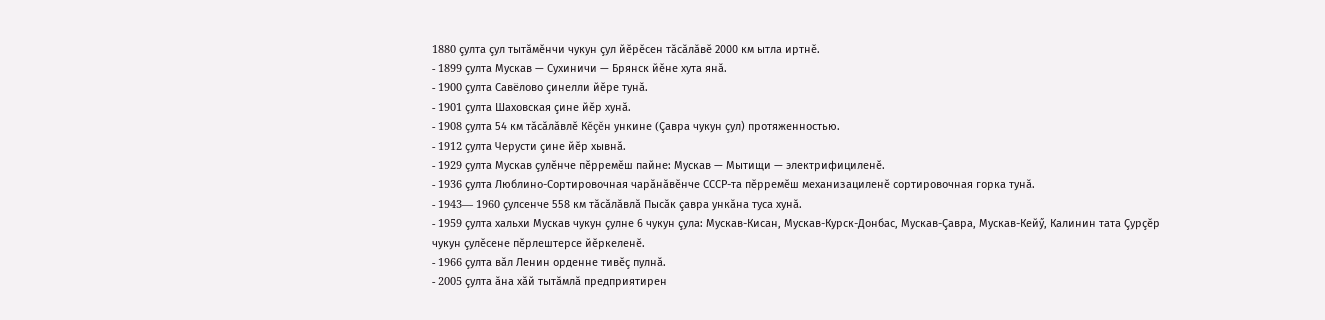1880 çулта çул тытăмĕнчи чукун çул йĕрĕсен тăсăлăвĕ 2000 км ытла иртнĕ.
- 1899 çулта Мускав — Сухиничи — Брянск йĕне хута янă.
- 1900 çулта Савёлово çинелли йĕре тунă.
- 1901 çулта Шаховская çине йĕр хунă.
- 1908 çулта 54 км тăсăлăвлĕ Кĕçĕн ункине (Çавра чукун çул) протяженностью.
- 1912 çулта Черусти çине йĕр хывнă.
- 1929 çулта Мускав çулĕнче пĕрремĕш пайне: Мускав — Мытищи — электрифициленĕ.
- 1936 çулта Люблино-Сортировочная чарăнăвĕнче СССР-та пĕрремĕш механизациленĕ сортировочная горка тунă.
- 1943— 1960 çулсенче 558 км тăсăлăвлă Пысăк çавра ункăна туса хунă.
- 1959 çулта хальхи Мускав чукун çулне 6 чукун çула: Мускав-Кисан, Мускав-Курск-Донбас, Мускав-Çавра, Мускав-Кейӳ, Калинин тата Çурçĕр чукун çулĕсене пĕрлештерсе йĕркеленĕ.
- 1966 çулта вăл Ленин орденне тивĕç пулнă.
- 2005 çулта ăна хăй тытăмлă предприятирен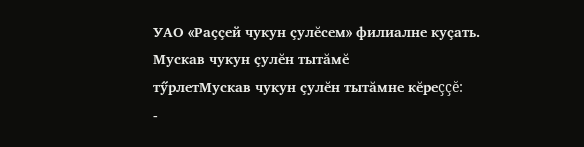УАО «Раççей чукун çулĕсем» филиалне куçать.
Мускав чукун çулĕн тытăмĕ
тӳрлетМускав чукун çулĕн тытăмне кĕреççĕ:
-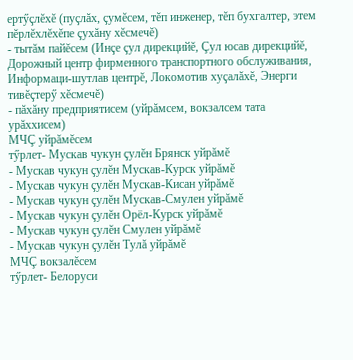ертӳçлĕхĕ (пуçлăх, çумĕсем, тĕп инженер, тĕп бухгалтер, этем пĕрлĕхлĕхĕпе çухăну хĕсмечĕ)
- тытăм пайĕсем (Инçе çул дирекцийĕ, Çул юсав дирекцийĕ, Дорожный центр фирменного транспортного обслуживания, Информаци-шутлав центрĕ, Локомотив хуçалăхĕ, Энерги тивĕçтерӳ хĕсмечĕ)
- пăхăну предприятисем (уйрăмсем, вокзалсем тата урăххисем)
МЧÇ уйрăмĕсем
тӳрлет- Мускав чукун çулĕн Брянск уйрăмĕ
- Мускав чукун çулĕн Мускав-Курск уйрăмĕ
- Мускав чукун çулĕн Мускав-Кисан уйрăмĕ
- Мускав чукун çулĕн Мускав-Смулен уйрăмĕ
- Мускав чукун çулĕн Орёл-Курск уйрăмĕ
- Мускав чукун çулĕн Смулен уйрăмĕ
- Мускав чукун çулĕн Тулă уйрăмĕ
МЧÇ вокзалĕсем
тӳрлет- Белоруси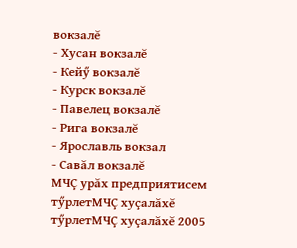вокзалĕ
- Хусан вокзалĕ
- Кейӳ вокзалĕ
- Курск вокзалĕ
- Павелец вокзалĕ
- Рига вокзалĕ
- Ярославль вокзал
- Савăл вокзалĕ
МЧÇ урăх предприятисем
тӳрлетМЧÇ хуçалăхĕ
тӳрлетМЧÇ хуçалăхĕ 2005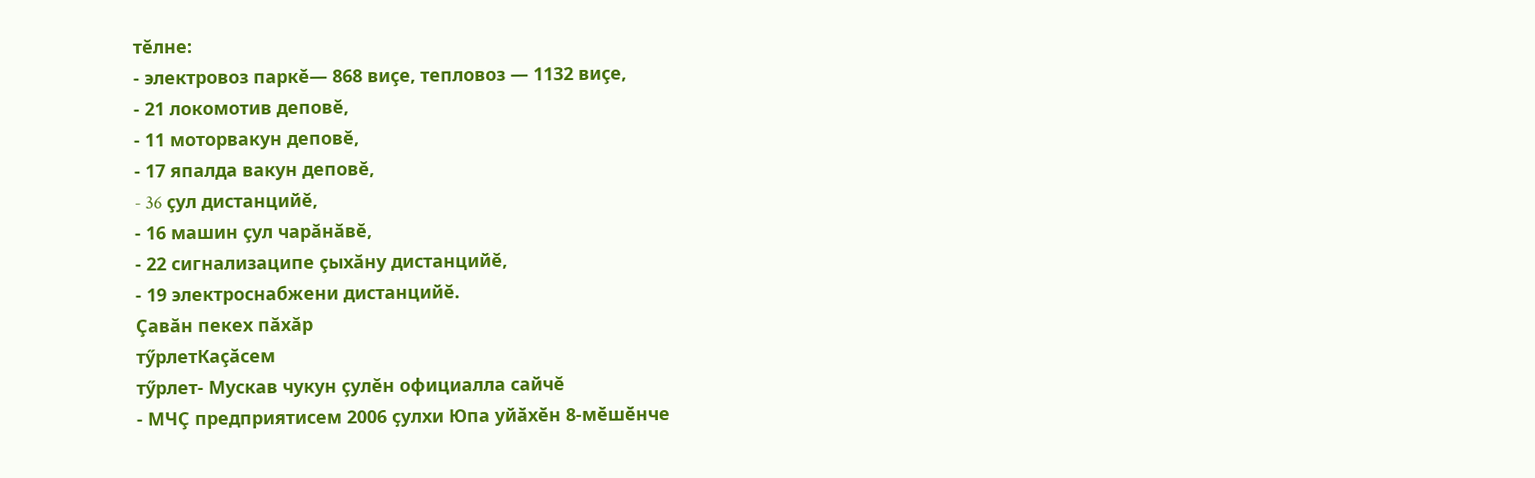тĕлне:
- электровоз паркĕ— 868 виçе, тепловоз — 1132 виçе,
- 21 локомотив деповĕ,
- 11 моторвакун деповĕ,
- 17 япалда вакун деповĕ,
- 36 çул дистанцийĕ,
- 16 машин çул чарăнăвĕ,
- 22 сигнализаципе çыхăну дистанцийĕ,
- 19 электроснабжени дистанцийĕ.
Çавăн пекех пăхăр
тӳрлетКаçăсем
тӳрлет- Мускав чукун çулĕн официалла сайчĕ
- МЧÇ предприятисем 2006 ҫулхи Юпа уйӑхӗн 8-мӗшӗнче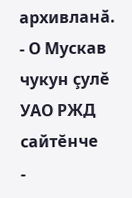архивланӑ.
- О Мускав чукун çулĕ УАО РЖД сайтĕнче
-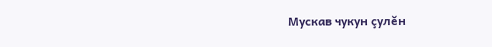Мускав чукун çулĕн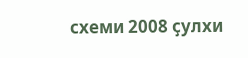схеми 2008 ҫулхи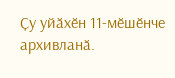Ҫу уйӑхӗн 11-мӗшӗнче архивланӑ.